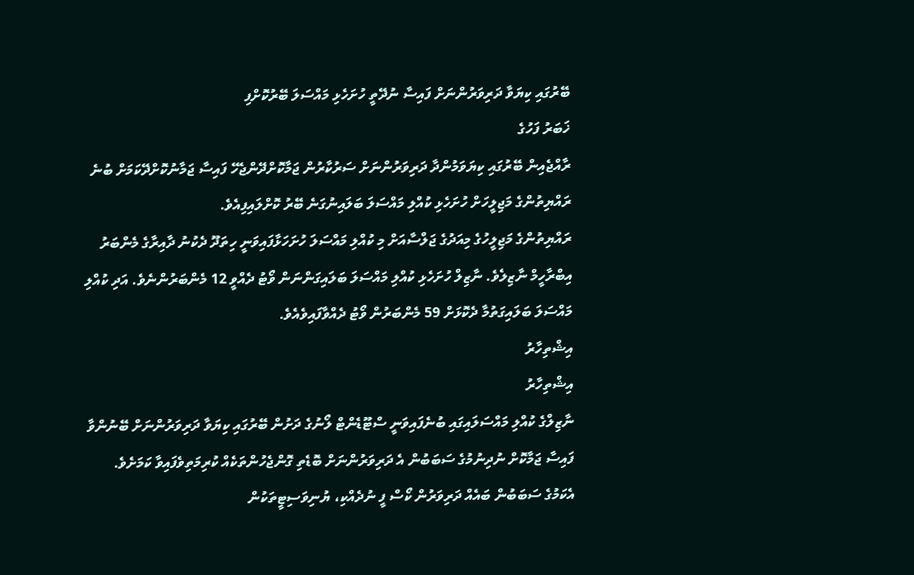ބޭރުގައި ކިޔަވާ ދަރިވަރުންނަށް ފައިސާ ނުދޭތީ ހުށަހެޅި މައްސަލަ ބޭރުކޮށްފި
ޚަބަރު ފަހުގެ
ރާއްޖެއިން ބޭރުގައި ކިޔަވަމުންދާ ދަރިވަރުންނަށް ސަރުކާރުން ޖަމާކޮށްދޭންޖެހޭ ފައިސާ ޖަމާނުކޮށްދޭކަމަށް ބުނެ ރައްޔިތުންގެ މަޖިލީހަށް ހުށަހެޅި ކުއްލި މައްސަލަ ބަލައިނުގަނެ ބޭރު ކޮށްލައިފިއެވެ.
ރައްޔިތުންގެ މަޖިލީހުގެ މިއަދުގެ ޖަލްސާއަށް މި ކުއްލި މައްސަލަ ހުށަހަޅާފައިވަނީ ހިތަދޫ ދެކުނު ދާއިރާގެ މެންބަރު އިބްރާހީމް ނާޒިލެވެ. ނާޒިލް ހުށަހެޅި ކުއްލި މައްސަލަ ބަލައިގަންނަން ވޯޓު ދެއްވީ 12 މެންބަރުންނެވެ. އަދި ކުއްލި މައްސަލަ ބަލައިގަތުމާ ދެކޮޅަށް 59 މެންބަރުން ވޯޓު ދެއްވާފައިވެއެވެ.
އިޝްތިހާރު
އިޝްތިހާރު
ނާޒިލްގެ ކުއްލި މައްސަލައިގައި ބުނެފައިވަނީ ސްޓޫޑެންޓް ލޯނުގެ ދަށުން ބޭރުގައި ކިޔަވާ ދަރިވަރުންނަށް ބޭނުންވާ ފައިސާ ޖަމާކޮށް ނުދިނުމުގެ ސަބަބުން އެ ދަރިވަރުންނަށް ބޮޑެތި ގޮންޖެހުންތަކެއް ކުރިމަތިވެފައިވާ ކަމަށެވެ. އެކަމުގެ ސަބަބުން ބައެއް ދަރިވަރުން ކޯސް ފީ ނުދެއްކި، ޔުނިވަސިޓީތަކުން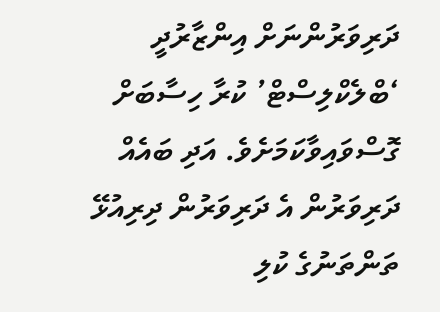ދަރިވަރުންނަށް އިންޒާރުދީ ‘ބްލެކްލިސްޓް’ ކުރާ ހިސާބަށް ގޮސްވައިވާކަމަށެވެ. އަދި ބައެއް ދަރިވަރުން އެ ދަރިވަރުން ދިރިއުޅޭ ތަންތަނުގެ ކުލި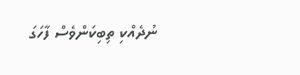ނުދެއްކި ތިބިކަންވެސް ފާހަގަ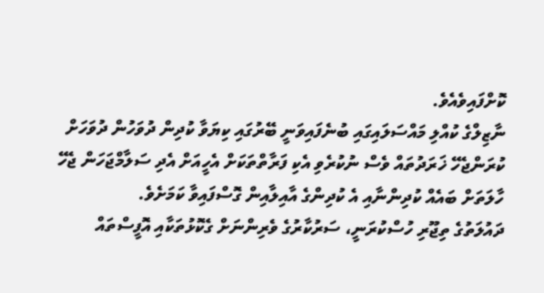ކޮށްފައިވެއެވެ.
ނާޒިލްގެ ކުއްލި މައްސަލައިގައި ބުނެފައިވަނީ ބޭރުގައި ކިޔަވާ ކުދިން ދުވަހުން ދުވަހަށް ކުރަންޖެހޭ ޚަރަދުތައް ވެސް ނުކުރެވި އެކި ފަރާތްތަކަށް އެހީއަށް އެދި ސަލާމްޖަހަން ޖެހޭ ހާލަތަށް ބައެއް ކުދިންނާއި އެ ކުދިންގެ އާއިލާއިން ގޮސްފައިވާ ކަމަށެވެ.
ދައުލަތުގެ ތިޖޫރި ހުސްކުރަނީ، ސަރުކާރުގެ ވެރިންނަށް ގެކޮޅުތަކާއި އޮފީސްތައް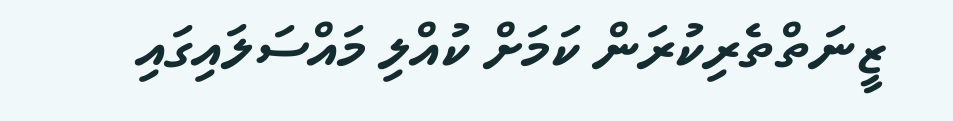ޒީނަތްތެރިކުރަން ކަމަށް ކުއްލި މައްސަލައިގައި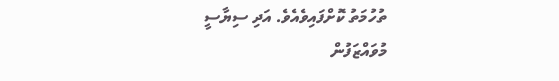ތުހުމަތު ކޮށްފައިވެއެވެ. އަދި ސިޔާސީ މުވައްޒަފުން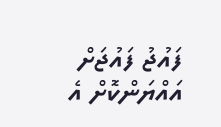ފައުޖު ފައުޖަށް އައްޔަންކޮށް އެ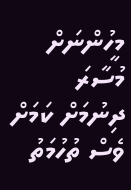މީހުންނަށް މުސާރަ ދިނުމަށް ކަމަށް ވެސް ތުހުމަތު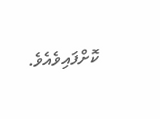ކޮށްފައިވެއެވެ.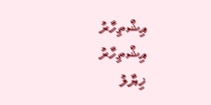އިޝްތިހާރު
އިޝްތިހާރު
ޚިޔާލު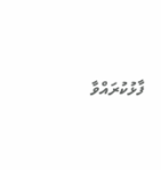ފާޅުކުރައްވާ